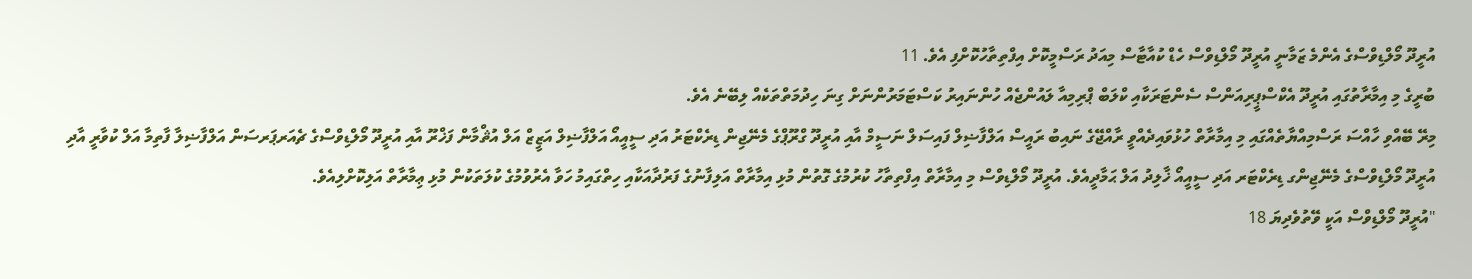އުރީދޫ މޯލްޑިވްސްގެ އެންމެ ޒަމާނީ އުރީދޫ މޯލްޑިވްސް ހެޑް ކުއާޓާސް މިއަދު ރަސްމީކޮށް އިފްތިތާހުކޮށްފި އެވެ. 11
ބުރީގެ މި އިމާރާތުގައި އުރީދޫ އެކްސްޕީރިއަންސް ސެންޓަރަކާއި ކްލަބް ޕްރިމިއާ ލައުންޖެއް ހުންނައިރު ކަސްޓަމަރުންނަށް ގިނަ ހިދުމަތްތަކެއް ލިބޭނެ އެވެ.
މިރޭ ބޭއްވި ހާއްސަ ރަސްމިއްޔާތެއްގައި މި އިމާރާތް ހުޅުވައިދެއްވީ ރާއްޖޭގެ ނައިބު ރައީސް އަލްފާޟިލް ފައިސަލް ނަސީމް އާއި އުރީދޫ ގްރޫޕްގެ މެނޭޖިން ޑިރެކްޓަރު އަދި ސީއީއޯ އަލްފާޟިލް އަޒީޒް އަލް އުޘްމާން ފަޚްރޫ އާއި އުރީދޫ މޯލްޑިވްސްގެ ޗެއަރޕަރސަން އަލްފާޟިލާ ފާތިމާ އަލް ކުވާރީ އާދި އުރީދޫ މޯލްޑިވްސްގެ މެނޭޖިންގ ޑިރެކްޓަރ އަދި ސީއީއޯ ޚާލިދު އަލް ޙަމާދީއެވެ. އުރީދޫ މޯލްޑިވްސް މި އިމާރާތް އިފްތިތާހު ކުރުމުގެ ގޮތުން މުޅި އިމާރާތް އަލިފާނުގެ ފަރުދާއަކާއި ހިތްގައިމު ހަވާ އެރުވުމުގެ ކުލަތަކުން މުޅި ޢިމާރާތް އަލިކޮށްލިއެވެ.
"އުރީދޫ މޯލްޑިވްސް އަކީ ވޭތުވެދިޔަ 18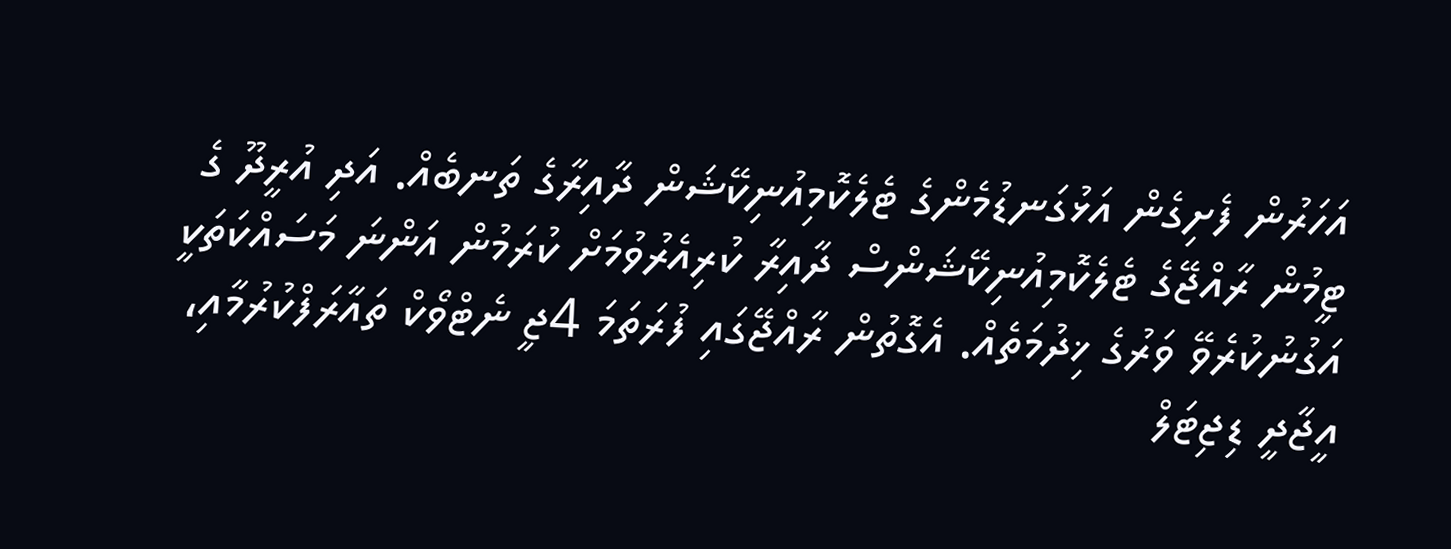އަހަރުން ފެށިގެން އަޅުގަނޑުމެންގެ ޓެލެކޮމިއުނިކޭޝަން ދާއިރާގެ ތަނބެއް. އަދި އުރީދޫ ގެ ޓީމުން ރާއްޖޭގެ ޓެލެކޮމިއުނިކޭޝަންސް ދާއިރާ ކުރިއެރުވުމަށް ކުރަމުން އަންނަ މަސައްކަތަކީ އަގުނުކުރެވޭ ވަރުގެ ޚިދުމަތެއް. އެގޮތުން ރާއްޖޭގައި ފުރަތަމަ 4ޖީ ނެޓްވޯކް ތައާރަފްކުރުމާއި، އީޖާދީ ޑިޖިޓަލް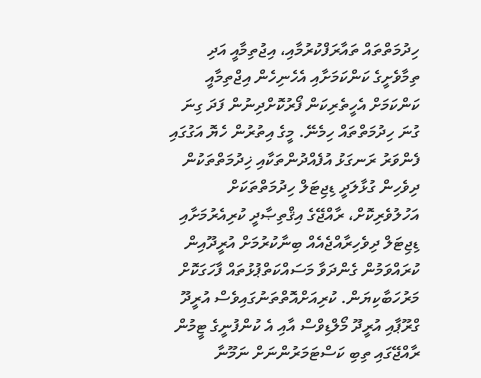ހިދުމަތްތައް ތައާރަފްކުރުމާއި، އިޖުތިމާއީ އަދި ތިމާވެށީގެ ކަންކަމަށާއި އެހެނިހެން އިޖްތިމާއީ ކަންކަމަށް އެހީތެރިކަން ފޯރުކޮށްދިނުން ފަދަ ގިނަ ގުނަ ހިދުމަތްތައް ހިމެނޭ. މީގެ އިތުރުން ހެޔޮ އަގުގައި ފެންވަރު ރަނގަޅު އުފެއްދުންތަކާއި ޚިދުމަތްތަކުން ދިވެހިން ގުޅާލަދީ ޑިޖިޓަލް ހިދުމަތްތަކަށް އަހުލުވެރިކޮށް، ރާއްޖޭގެ އިޤްތިޞާދީ ކުރިއެރުމަށާއި ޑިޖިޓަލް ދިވެހިރާއްޖެއެއް ބިނާކުރުމަށް އުރީދޫއިން ކުރައްވަމުން ގެންދަވާ މަސައްކަތްޕުޅުތައް ފާހަގަކޮށް މަރުހަބާކިޔަން. ކުރިއަށްއޮތްތަނުގައިވެސް އުރީދޫ ގްރޫޕާއި އުރީދޫ މޯލްޑިވްސް އާއި އެ ކުންފުނީގެ ޓީމުން ރާއްޖޭގައި ތިބި ކަސްޓަމަރުންނަށް ނަމޫނާ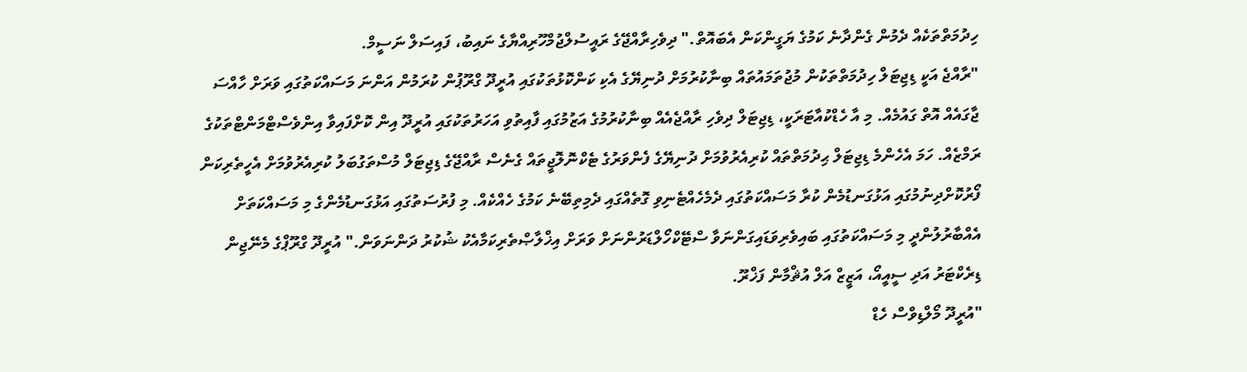ހިދުމަތްތަކެއް ދެމުން ގެންދާނެ ކަމުގެ ޔަގީންކަން އެބައޮތް." ދިވެހިރާއްޖޭގެ ރައީސުލްޖުމްހޫރިއްޔާގެ ނައިބު، ފައިސަލް ނަސީމް.
"ރާއްޖެ އަކީ ޑިޖިޓަލް ހިދުމަތްތަކުން މުޖުތަމައުތައް ބިނާކުރުމަށް ދުނިޔޭގެ އެކި ކަންކޮޅުތަކުގައި އުރީދޫ ގްރޫޕުން ކުރަމުން އަންނަ މަސައްކަތުގައި ވަރަށް ހާއްސަ ޖާގައެއް އޮތް ގައުމެއް. މި އާ ހެޑްކުއާޓަރަކީ، ޑިޖިޓަލް ދިވެހި ރާއްޖެއެއް ބިނާކުރުމުގެ އަޒުމުގައި ފާއިތުވި އަހަރުތަކުގައި އުރީދޫ އިން ކޮށްފައިވާ އިންވެސްޓްމަންޓްތަކުގެ ރަމްޒެއް. ހަމަ އެހެންމެ ޑިޖިޓަލް ޙިދުމަތްތައް ކުރިއެރުވުމަށް ދުނިޔޭގެ ފެންވަރުގެ ޓެކްނޮލޮޖީތައް ގެނެސް ރާއްޖޭގެ ޑިޖިޓަލް މުސްތަގުބަލު ކުރިއެރުވުމަށް އެހީތެރިކަން ފޯރުކޮށްދިނުމުގައި އަޅުގަނޑުމެން ކުރާ މަސައްކަތުގައި ދެމެހެއްޓެނިވި ގޮތެއްގައި ދެމިތިބޭނެ ކަމުގެ ހެއްކެއް. މި ފުރުސަތުގައި އަޅުގަނޑުމެންގެ މި މަސައްކަތަށް އެއްބާރުލުންދީ މި މަސައްކަތުގައި ބައިވެރިވަޑައިގަންނަވާ ސްޓޭކްހޯލްޑަރުންނަށް ވަރަށް އިޚްލާޞްތެރިކަމާއެކު ޝުކުރު ދަންނަވަން." އުރީދޫ ގްރޫޕްގެ މެނޭޖިން ޑިރެކްޓަރު އަދި ސީއީއޯ، އަޒީޒް އަލް އުޘްމާން ފަޚްރޫ.
"އުރީދޫ މޯލްޑިވްސް ހެޑް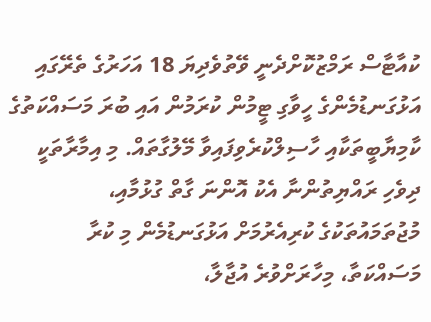ކުއާޓާސް ރަމްޒުކޮށްދެނީ ވޭތުވެދިޔަ 18 އަހަރުގެ ތެރޭގައި އަޅުގަނޑުމެންގެ ހީވާގި ޓީމުން ކުރަމުން އައި ބުރަ މަސައްކަތުގެ ކާމިޔާބީތަކާއި ހާސިލްކުރެވިފައިވާ މޭލުގާތައް. މި އިމާރާތަކީ ދިވެހި ރައްޔިތުންނާ އެކު އޮންނަ ގާތް ގުޅުމާއި، މުޖުތަމައުތަކުގެ ކުރިއެރުމަށް އަޅުގަނޑުމެން މި ކުރާ މަސައްކަތާ، މިހާރަށްވުރެ އުޖާލާ،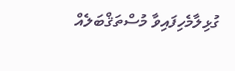ގުޅިލާމެހިފައިވާ މުސްތަޤްބަލެއް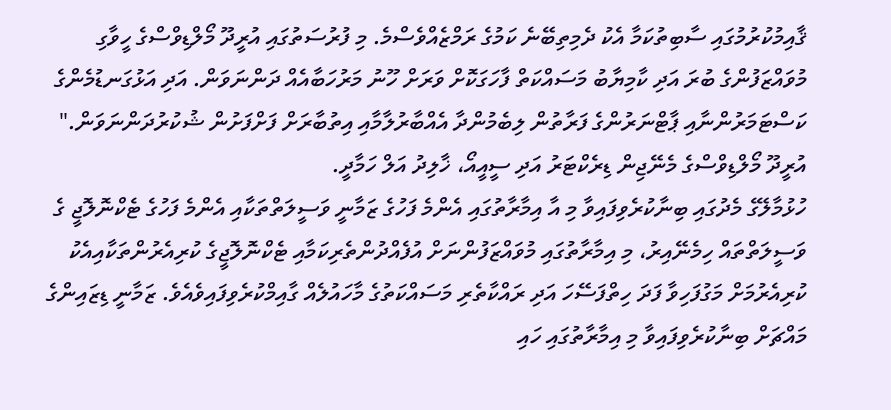ޤާއިމުކުރުމުގައި ސާބިތުކަމާ އެކު ދެމިތިބޭނެ ކަމުގެ ރަމްޒެއްވެސްމެ. މި ފުރުސަތުގައި އުރީދޫ މޯލްޑިވްސްގެ ހީވާގި މުވައްޒަފުންގެ ބުރަ އަދި ކާމިޔާބު މަސައްކަތް ފާހަގަކޮށް ވަރަށް ހޫނު މަރުހަބާއެއް ދަންނަވަން. އަދި އަޅުގަނޑުމެންގެ ކަސްޓަމަރުންނާއި ޕާޓްނަރުންގެ ފަރާތުން ލިބެމުންދާ އެއްބާރުލާމާއި އިތުބާރަށް ފަށްފަށުން ޝުކުރުދަންނަވަން." އުރީދޫ މޯލްޑިވްސްގެ މެނޭޖިން ޑިރެކްޓަރު އަދި ސީއީއޯ، ޚާލިދު އަލް ހަމާދީ.
ހުޅުމާލޭގެ މެދުގައި ބިނާކުރެވިފައިވާ މި އާ އިމާރާތުގައި އެންމެ ފަހުގެ ޒަމާނީ ވަސީލަތްތަކާއި އެންމެ ފަހުގެ ޓެކްނޮލޮޖީ ގެ ވަސީލަތްތައް ހިމެނޭއިރު، މި އިމާރާތުގައި މުވައްޒަފުންނަށް އުފެއްދުންތެރިކަމާއި ޓެކްނޮލޮޖީގެ ކުރިއެރުންތަކާއިއެކު ކުރިއެރުމަށް މަގުފަހިވާ ފަދަ ހިތްފަސޭހަ އަދި ރައްކާތެރި މަސައްކަތުގެ މާހައުލެއް ގާއިމްކުރެވިފައިވެއެވެ. ޒަމާނީ ޑިޒައިންގެ މައްޗަށް ބިނާކުރެވިފައިވާ މި އިމާރާތުގައި ހައި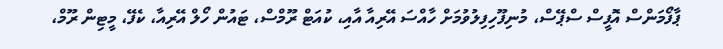ޕާފޯމަންސް އޮފީސް ސްޕޭސް، މުނިފޫހިފިލުވުމަށް ހާއްސަ އޭރިއާ އާއި، ކުއަޓް ރޫމްސް، ޓައުން ހޯލް އޭރިއާ، ކެފޭ، މީޓިން ރޫމް،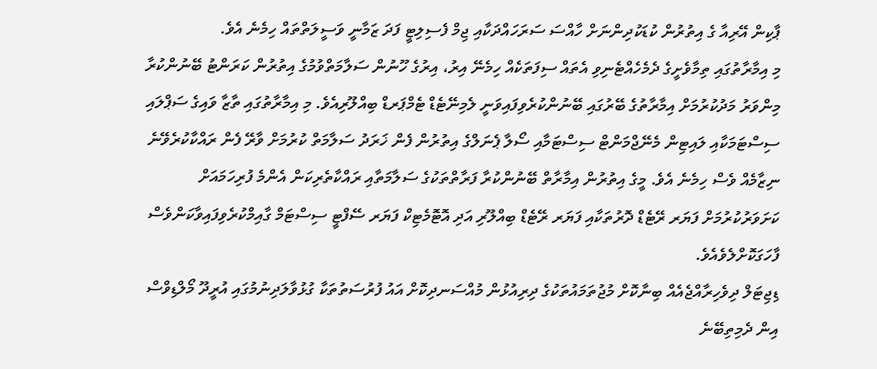ޕާކިން އޭރިއާ ގެ އިތުރުން ކުޑަކުދިންނަށް ހާއްސަ ސަރަހައްދަކާއި ޖިމް ފެސިލިޓީ ފަދަ ޒަމާނީ ވަސީލަތްތައް ހިމެނެ އެވެ.
މި އިމާރާތުގައި ތިމާވެށީގެ ދެމެހެއްޓެނިވި އެތައް ސިފަތަކެއް ހިމެނޭ އިރު، އިރުގެ ހޫނުން ސަލާމަތްވުމުގެ އިތުރުން ކަރަންޓު ބޭނުންކުރާ މިންވަރު މަދުކުރުމަށް އިމާރާތުގެ ބޭރުގައި ބޭނުންކުރެވިފައިވަނީ ލެމިނޭޓެޑް ޓެމްޕަރޑް ބިއްލޫރިއެވެ. މި އިމާރާތުގައި ތާޒާ ވައިގެ ސަޕްލައި ސިސްޓަމަކާއި ލައިޓިން މެނޭޖްމަންޓް ސިސްޓަމާއި ސޯލާ ޕެނަލްގެ އިތުރުން ފެން ޚަރަދު ސަލާމަތް ކުރުމަށް ވާރޭ ފެން ރައްކާކުރެވޭނެ ނިޒާމެއް ވެސް ހިމެނެ އެވެ. މީގެ އިތުރުން އިމާރާތް ބޭނުންކުރާ ފަރާތްތަކުގެ ސަލާމަތާއި ރައްކާތެރިކަން އެންމެ ފުރިހަމައަށް ކަށަވަރުކުރުމަށް ފަޔަރ ރޭޓެޑް ދޮރުތަކާއި ފަޔަރ ރޭޓެޑް ބިއްލޫރި އަދި އޮޓޮމެޓިކް ފަޔަރ ސޭފްޓީ ސިސްޓަމް ގާއިމްކުރެވިފައިވާކަންވެސް ފާހަގަކޮށްލެވެއެވެ.
ޑިޖިޓަލް ދިވެހިރާއްޖެއެއް ބިނާކޮށް މުޖުތަމައުތަކުގެ ދިރިއުޅުން މުއްސަނދިކޮށް އައު ފުރުސަތުތަކާ ގުޅުވާލަދިނުމުގައި އުރީދޫ މޯލްޑިވްސް އިން ދެމިތިބޭނެ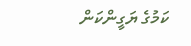ކަމުގެ ޔަގީންކަން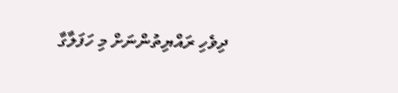ދިވެހި ރައްޔިތުންނަށް މި ހަފަލާގާ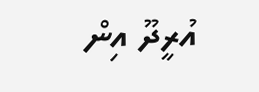އުރީދޫ އިން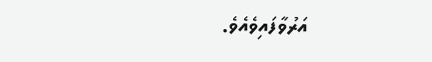އަރުވާފައިވެއެވެ.